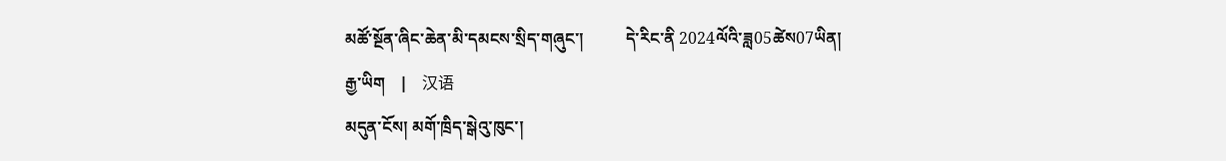མཚོ་སྔོན་ཞིང་ཆེན་མི་དམངས་སྲིད་གཞུང་།          དེ་རིང་ནི 2024ལོའི་ཟླ05ཚེས07ཡིན།
རྒྱ་ཡིག    |    汉语
མདུན་ངོས། མགོ་ཁྲིད་སྒེའུ་ཁུང་།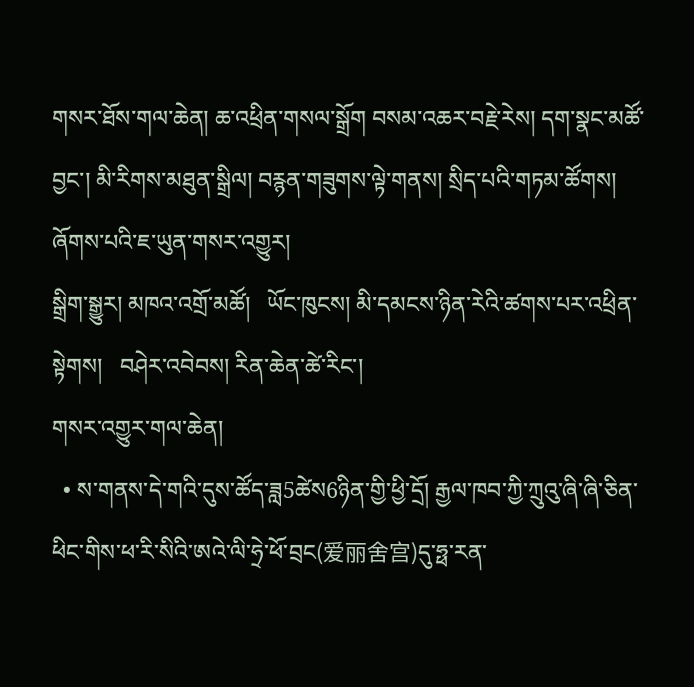གསར་ཐོས་གལ་ཆེན། ཆ་འཕྲིན་གསལ་སྒྲོག བསམ་འཆར་བརྗེ་རེས། དག་སྣང་མཚོ་བྱང་། མི་རིགས་མཐུན་སྒྲིལ། བརྙན་གཟུགས་ལྟེ་གནས། སྲིད་པའི་གཏམ་ཚོགས།
ཞོགས་པའི་ཇ་ཡུན་གསར་འགྱུར།
སྒྲིག་སྒྱུར། མཁའ་འགྲོ་མཚོ།   ཡོང་ཁུངས། མི་དམངས་ཉིན་རེའི་ཚགས་པར་འཕྲིན་སྟེགས།   བཤེར་འབེབས། རིན་ཆེན་ཚེ་རིང་།
གསར་འགྱུར་གལ་ཆེན།
  • ས་གནས་དེ་གའི་དུས་ཚོད་ཟླ5ཚེས6ཉིན་གྱི་ཕྱི་དྲོ། རྒྱལ་ཁབ་ཀྱི་ཀྲུའུ་ཞི་ཞི་ཅིན་ཕིང་གིས་ཕ་རི་སིའི་ཨའེ་ལི་ཧྲེ་ཕོ་བྲང(爱丽舍宫)དུ་ཧྥ་རན་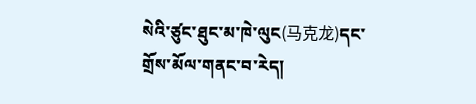སེའི་ཙུང་ཐུང་མ་ཁེ་ལུང(马克龙)དང་གྲོས་མོལ་གནང་བ་རེད།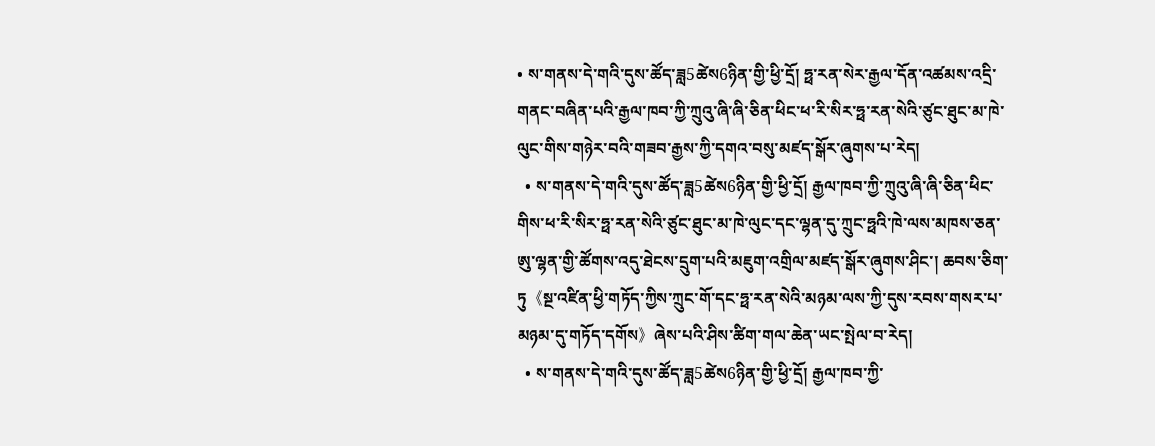• ས་གནས་དེ་གའི་དུས་ཚོད་ཟླ5ཚེས6ཉིན་གྱི་ཕྱི་དྲོ། ཧྥ་རན་སེར་རྒྱལ་དོན་འཚམས་འདྲི་གནང་བཞིན་པའི་རྒྱལ་ཁབ་ཀྱི་ཀྲུའུ་ཞི་ཞི་ཅིན་ཕིང་ཕ་རི་སིར་ཧྥ་རན་སེའི་ཙུང་ཐུང་མ་ཁེ་ལུང་གིས་གཉེར་བའི་གཟབ་རྒྱས་ཀྱི་དགའ་བསུ་མཛད་སྒོར་ཞུགས་པ་རེད།
  • ས་གནས་དེ་གའི་དུས་ཚོད་ཟླ5ཚེས6ཉིན་གྱི་ཕྱི་དྲོ། རྒྱལ་ཁབ་ཀྱི་ཀྲུའུ་ཞི་ཞི་ཅིན་ཕིང་གིས་ཕ་རི་སིར་ཧྥ་རན་སེའི་ཙུང་ཐུང་མ་ཁེ་ལུང་དང་ལྷན་དུ་ཀྲུང་ཧྥའི་ཁེ་ལས་མཁས་ཅན་ཨུ་ལྷན་གྱི་ཚོགས་འདུ་ཐེངས་དྲུག་པའི་མཇུག་འགྲིལ་མཛད་སྒོར་ཞུགས་ཤིང་། ཆབས་ཅིག་ཏུ《སྔ་འཛིན་ཕྱི་གཏོད་ཀྱིས་ཀྲུང་གོ་དང་ཧྥ་རན་སེའི་མཉམ་ལས་ཀྱི་དུས་རབས་གསར་པ་མཉམ་དུ་གཏོད་དགོས》ཞེས་པའི་ཤིས་ཚིག་གལ་ཆེན་ཡང་སྤེལ་བ་རེད།
  • ས་གནས་དེ་གའི་དུས་ཚོད་ཟླ5ཚེས6ཉིན་གྱི་ཕྱི་དྲོ། རྒྱལ་ཁབ་ཀྱི་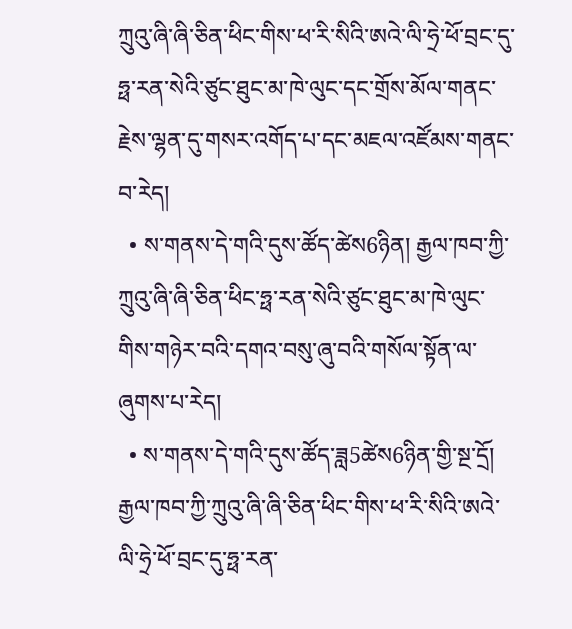ཀྲུའུ་ཞི་ཞི་ཅིན་ཕིང་གིས་ཕ་རི་སིའི་ཨའེ་ལི་ཧྲེ་ཕོ་བྲང་དུ་ཧྥ་རན་སེའི་ཙུང་ཐུང་མ་ཁེ་ལུང་དང་གྲོས་མོལ་གནང་རྗེས་ལྷན་དུ་གསར་འགོད་པ་དང་མཇལ་འཛོམས་གནང་བ་རེད།
  • ས་གནས་དེ་གའི་དུས་ཚོད་ཚེས6ཉིན། རྒྱལ་ཁབ་ཀྱི་ཀྲུའུ་ཞི་ཞི་ཅིན་ཕིང་ཧྥ་རན་སེའི་ཙུང་ཐུང་མ་ཁེ་ལུང་གིས་གཉེར་བའི་དགའ་བསུ་ཞུ་བའི་གསོལ་སྟོན་ལ་ཞུགས་པ་རེད།
  • ས་གནས་དེ་གའི་དུས་ཚོད་ཟླ5ཚེས6ཉིན་གྱི་སྔ་དྲོ། རྒྱལ་ཁབ་ཀྱི་ཀྲུའུ་ཞི་ཞི་ཅིན་ཕིང་གིས་ཕ་རི་སིའི་ཨའེ་ལི་ཧྲེ་ཕོ་བྲང་དུ་ཧྥ་རན་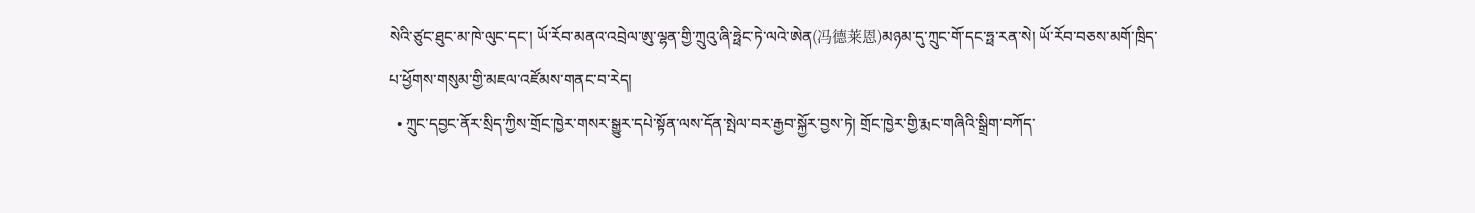སེའི་ཙུང་ཐུང་མ་ཁེ་ལུང་དང་། ཡོ་རོབ་མནའ་འབྲེལ་ཨུ་ལྷན་གྱི་ཀྲུའུ་ཞི་ཧྥེང་ཏེ་ལའེ་ཨེན(冯德莱恩)མཉམ་དུ་ཀྲུང་གོ་དང་ཧྥ་རན་སེ། ཡོ་རོབ་བཅས་མགོ་ཁྲིད་པ་ཕྱོགས་གསུམ་གྱི་མཇལ་འཛོམས་གནང་བ་རེད།
  • ཀྲུང་དབྱང་ནོར་སྲིད་ཀྱིས་གྲོང་ཁྱེར་གསར་སྒྱུར་དཔེ་སྟོན་ལས་དོན་སྤེལ་བར་རྒྱབ་སྐྱོར་བྱས་ཏེ། གྲོང་ཁྱེར་གྱི་རྨང་གཞིའི་སྒྲིག་བཀོད་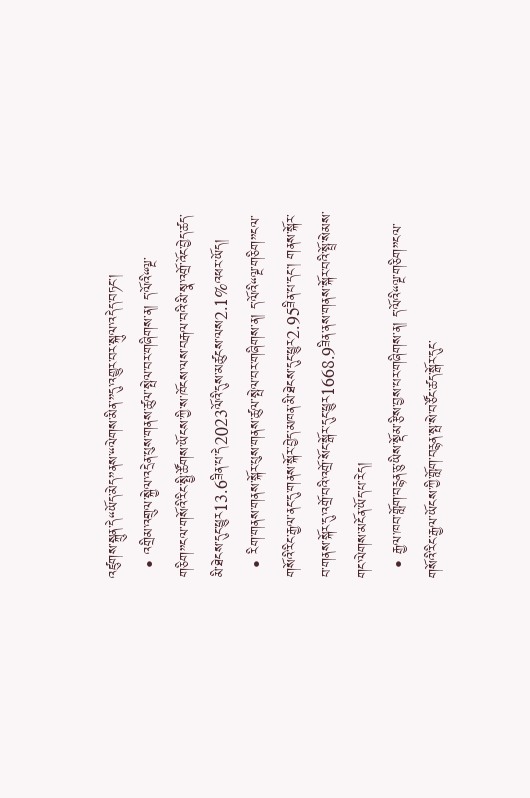འཛུགས་སྐྲུན་དེ“ཡོད་མེད”ནས་“ལེགས་མིན་”དུ་འགྱུར་བར་སྐུལ་འདེད་བཏང་།
  • འགྲིམ་འགྲུལ་སྐྱེལ་འདྲེན་པུས་གནས་ཚུལ་སྤེལ་བར་གཞིགས་ན། ད་ལོའི“ལྔ་གཅིག”ངལ་གསོའི་རིང་སྤྱི་ཚོགས་ཡོངས་ཀྱི་ས་ཁོངས་ལས་བརྒལ་བའི་མི་སྣ་འགྲོ་འོང་བྱེད་ཚད་མི་ཐེངས་དུང་ཕྱུར13.6ཟིན་པ་དེ2023ལོའི་དུས་མཚུངས་ལས2.1%འཕར་ཡོད།
  • རིག་གནས་གནས་སྐོར་པུས་གནས་ཚུལ་སྤེལ་བར་གཞིགས་ན། ད་ལོའི“ལྔ་གཅིག”ངལ་གསོའི་རིང་རྒྱལ་ནང་དུ་གནས་སྐོར་བྱེད་མཁན་མི་ཐེངས་དུང་ཕྱུར2.95ཟིན་པ་དང་། གནས་སྐོར་བ་གནས་སྐོར་དུ་འགྲོ་བའི་འགྲོ་སོང་སྒོར་དུང་ཕྱུར1668.9ཟིན་ནས་གནས་སྐོར་བའི་སྤྲོ་སེམས་གང་ལེགས་མངོན་ཡོད་པ་རེད།
  • རྒྱལ་ཁབ་གློག་བརྙན་ཅུ་ཡིས་སྡོམ་རྩིས་བྱས་པར་གཞིགས་ན། ད་ལོའི“ལྔ་གཅིག”ངལ་གསོའི་རིང་རྒྱལ་ཡོངས་ཀྱི་གློག་བརྙན་སྤ་སེ་བཙོང་ཚད་སྒོར་དུང་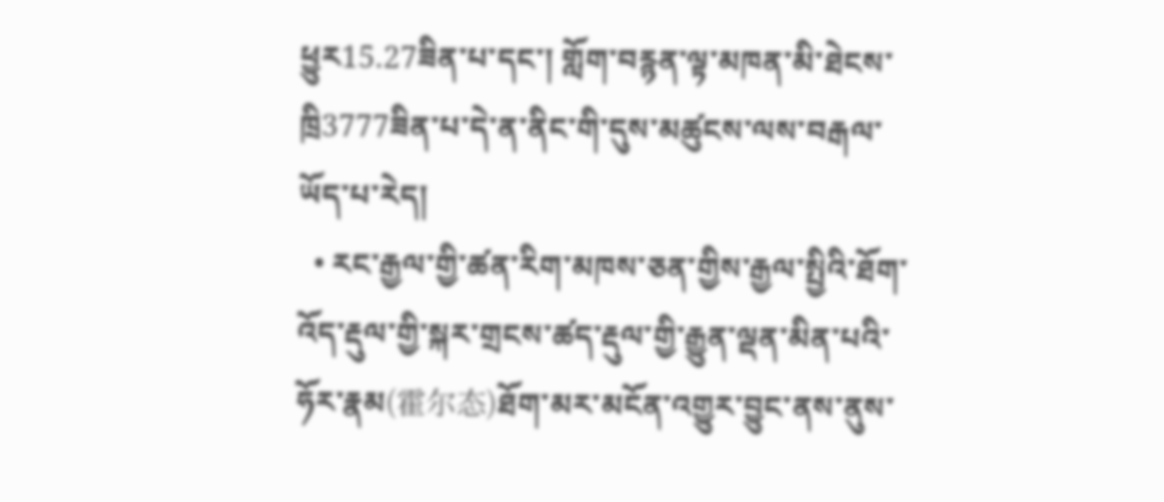ཕྱུར15.27ཟིན་པ་དང་། གློག་བརྙན་ལྟ་མཁན་མི་ཐེངས་ཁྲི3777ཟིན་པ་དེ་ན་ནིང་གི་དུས་མཚུངས་ལས་བརྒལ་ཡོད་པ་རེད།
  • རང་རྒྱལ་གྱི་ཚན་རིག་མཁས་ཅན་གྱིས་རྒྱལ་སྤྱིའི་ཐོག་འོད་རྡུལ་གྱི་སྐར་གྲངས་ཚད་རྡུལ་གྱི་རྒྱུན་ལྡན་མིན་པའི་ཧོར་རྣམ(霍尔态)ཐོག་མར་མངོན་འགྱུར་བྱུང་ནས་ནུས་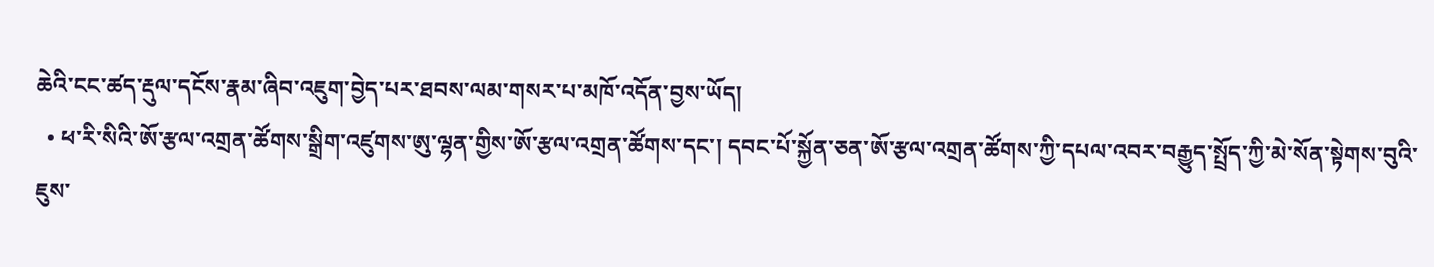ཆེའི་ངང་ཚད་རྡུལ་དངོས་རྣམ་ཞིབ་འཇུག་བྱེད་པར་ཐབས་ལམ་གསར་པ་མཁོ་འདོན་བྱས་ཡོད།
  • ཕ་རི་སིའི་ཨོ་རྩལ་འགྲན་ཚོགས་སྒྲིག་འཛུགས་ཨུ་ལྷན་གྱིས་ཨོ་རྩལ་འགྲན་ཚོགས་དང་། དབང་པོ་སྐྱོན་ཅན་ཨོ་རྩལ་འགྲན་ཚོགས་ཀྱི་དཔལ་འབར་བརྒྱུད་སྤྲོད་ཀྱི་མེ་སོན་སྟེགས་བུའི་ཇུས་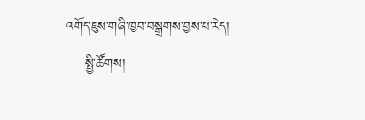འགོད་ཇུས་གཞི་ཁྱབ་བསྒྲགས་བྱས་པ་རེད།
    སྤྱི་ཚོགས།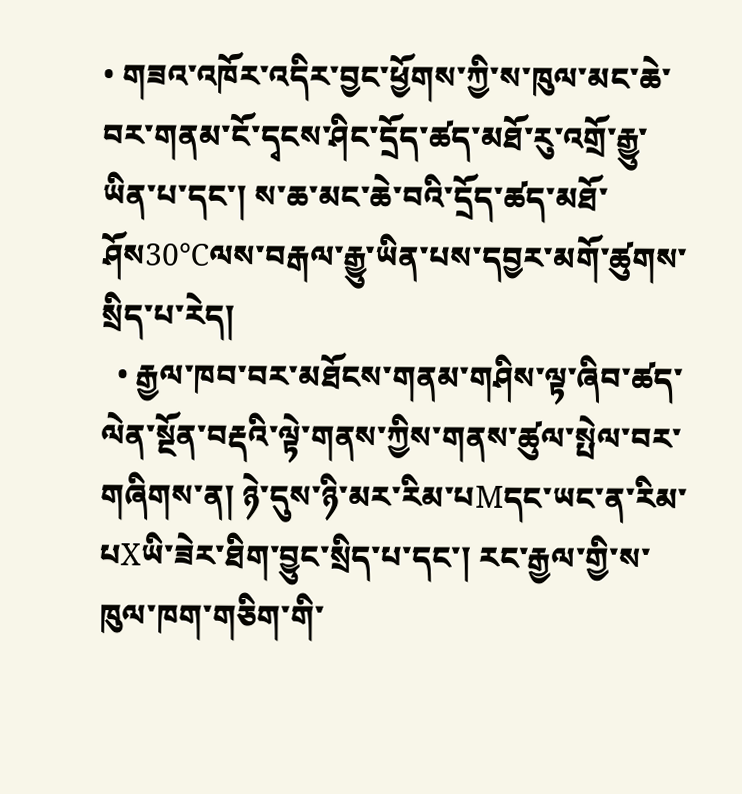• གཟའ་འཁོར་འདིར་བྱང་ཕྱོགས་ཀྱི་ས་ཁུལ་མང་ཆེ་བར་གནམ་ངོ་དྭངས་ཤིང་དྲོད་ཚད་མཐོ་རུ་འགྲོ་རྒྱུ་ཡིན་པ་དང་། ས་ཆ་མང་ཆེ་བའི་དྲོད་ཚད་མཐོ་ཤོས30℃ལས་བརྒལ་རྒྱུ་ཡིན་པས་དབྱར་མགོ་ཚུགས་སྲིད་པ་རེད།
  • རྒྱལ་ཁབ་བར་མཐོངས་གནམ་གཤིས་ལྟ་ཞིབ་ཚད་ལེན་སྔོན་བརྡའི་ལྟེ་གནས་ཀྱིས་གནས་ཚུལ་སྤེལ་བར་གཞིགས་ན། ཉེ་དུས་ཉི་མར་རིམ་པMདང་ཡང་ན་རིམ་པXཡི་ཟེར་ཐིག་བྱུང་སྲིད་པ་དང་། རང་རྒྱལ་གྱི་ས་ཁུལ་ཁག་གཅིག་གི་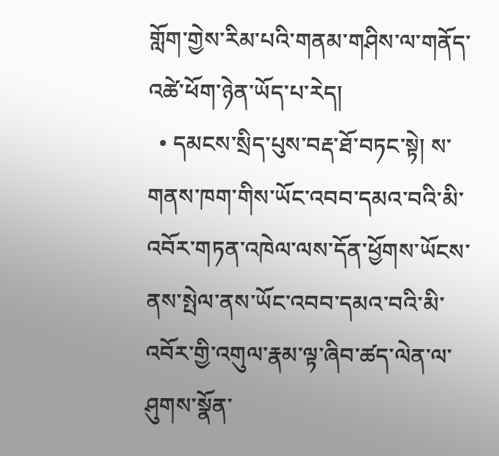གློག་གྱེས་རིམ་པའི་གནམ་གཤིས་ལ་གནོད་འཚེ་ཕོག་ཉེན་ཡོད་པ་རེད།
  • དམངས་སྲིད་པུས་བརྡ་ཐོ་བཏང་སྟེ། ས་གནས་ཁག་གིས་ཡོང་འབབ་དམའ་བའི་མི་འབོར་གཏན་འཁེལ་ལས་དོན་ཕྱོགས་ཡོངས་ནས་སྤེལ་ནས་ཡོང་འབབ་དམའ་བའི་མི་འབོར་གྱི་འགུལ་རྣམ་ལྟ་ཞིབ་ཚད་ལེན་ལ་ཤུགས་སྣོན་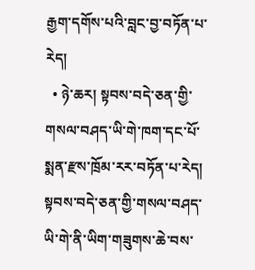རྒྱག་དགོས་པའི་བླང་བྱ་བཏོན་པ་རེད།
  • ཉེ་ཆར། སྟབས་བདེ་ཅན་གྱི་གསལ་བཤད་ཡི་གེ་ཁག་དང་པོ་སྨན་རྫས་ཁྲོམ་རར་བཏོན་པ་རེད། སྟབས་བདེ་ཅན་གྱི་གསལ་བཤད་ཡི་གེ་ནི་ཡིག་གཟུགས་ཆེ་བས་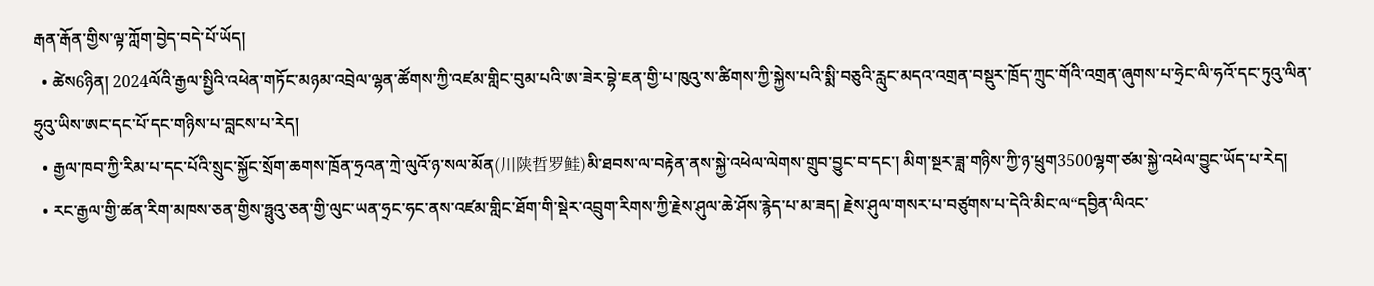རྒན་རྒོན་གྱིས་ལྟ་ཀློག་བྱེད་བདེ་པོ་ཡོད།
  • ཚེས6ཉིན། 2024ལོའི་རྒྱལ་སྤྱིའི་འཕེན་གཏོང་མཉམ་འབྲེལ་ལྷན་ཚོགས་ཀྱི་འཛམ་གླིང་བུམ་པའི་ཨ་ཟེར་བྷེ་ཇན་གྱི་པ་ཁུའུ་ས་ཚིགས་ཀྱི་སྐྱེས་པའི་སྨི་བཅུའི་རླུང་མདའ་འགྲན་བསྡུར་ཁྲོད་ཀྲུང་གོའི་འགྲན་ཞུགས་པ་ཧྲེང་ལི་ཧའོ་དང་ཏུའུ་ལིན་ཧྲུའུ་ཡིས་ཨང་དང་པོ་དང་གཉིས་པ་བླངས་པ་རེད།
  • རྒྱལ་ཁབ་ཀྱི་རིམ་པ་དང་པོའི་སྲུང་སྐྱོང་སྲོག་ཆགས་ཁྲོན་ཧྲའན་ཀྲེ་ལུའོ་ཉ་སལ་མོན(川陕哲罗鲑)མི་ཐབས་ལ་བརྟེན་ནས་སྐྱེ་འཕེལ་ལེགས་གྲུབ་བྱུང་བ་དང་། མིག་སྔར་ཟླ་གཉིས་ཀྱི་ཉ་ཕྲུག3500ལྷག་ཙམ་སྐྱེ་འཕེལ་བྱུང་ཡོད་པ་རེད།
  • རང་རྒྱལ་གྱི་ཚན་རིག་མཁས་ཅན་གྱིས་ཧྥུའུ་ཅན་གྱི་ལུང་ཡན་ཧྲང་ཧང་ནས་འཛམ་གླིང་ཐོག་གི་སྡེར་འབྲུག་རིགས་ཀྱི་རྗེས་ཤུལ་ཆེ་ཤོས་རྙེད་པ་མ་ཟད། རྗེས་ཤུལ་གསར་པ་བཙུགས་པ་དེའི་མིང་ལ“དབྱིན་ལིའང་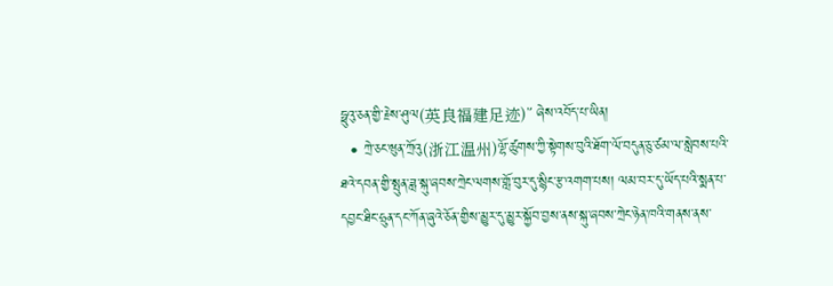ཧྥུའུ་ཅན་གྱི་རྗེས་ཤུལ(英良福建足迹)” ཞེས་འབོད་པ་ཡིན།
  • ཀྲེ་ཅང་ཝུན་ཀྲོའུ(浙江温州)ལྷོ་ཚུགས་ཀྱི་སྟེགས་བུའི་ཐོག་ལོ་བདུན་ཅུ་ཙམ་ལ་སླེབས་པའི་ཐའེ་དབན་གྱི་སྤུན་ཟླ་སྐུ་ཞབས་ཀྲེང་ལགས་གློ་བུར་དུ་སྙིང་རྩ་འགག་པས། ལམ་བར་དུ་ཡོད་པའི་སྨན་པ་དབྱང་ཐིང་ཧྲུན་དང་ཀོན་ཞུའེ་ཅོན་གྱིས་མྱུར་དུ་མྱུར་སྐྱོབ་བྱས་ནས་སྐུ་ཞབས་ཀྲེང་ཉེན་ཁའི་གནས་ནས་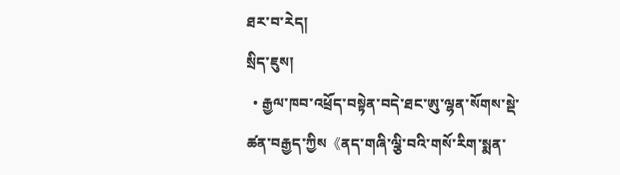ཐར་བ་རེད།
སྲིད་ཇུས།
  • རྒྱལ་ཁབ་འཕྲོད་བསྟེན་བདེ་ཐང་ཨུ་ལྷན་སོགས་སྡེ་ཚན་བརྒྱད་ཀྱིས《ནད་གཞི་ལྕི་བའི་གསོ་རིག་སྨན་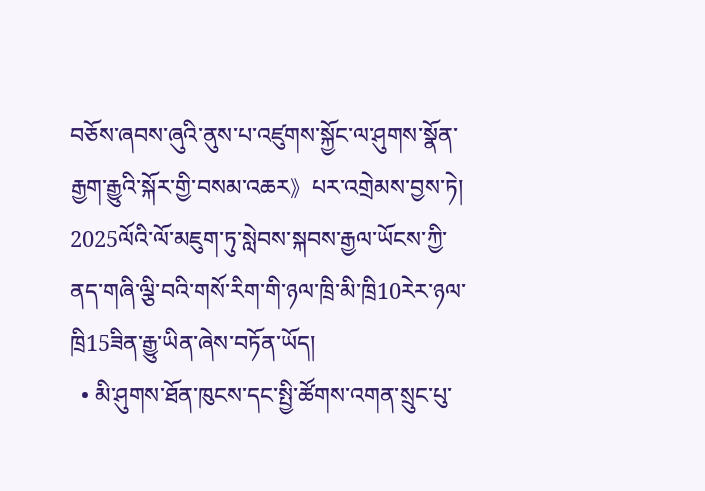བཅོས་ཞབས་ཞུའི་ནུས་པ་འཛུགས་སྐྱོང་ལ་ཤུགས་སྣོན་རྒྱག་རྒྱུའི་སྐོར་གྱི་བསམ་འཆར》པར་འགྲེམས་བྱས་ཏེ། 2025ལོའི་ལོ་མཇུག་ཏུ་སླེབས་སྐབས་རྒྱལ་ཡོངས་ཀྱི་ནད་གཞི་ལྕི་བའི་གསོ་རིག་གི་ཉལ་ཁྲི་མི་ཁྲི10རེར་ཉལ་ཁྲི15ཟིན་རྒྱུ་ཡིན་ཞེས་བཏོན་ཡོད།
  • མི་ཤུགས་ཐོན་ཁུངས་དང་སྤྱི་ཚོགས་འགན་སྲུང་པུ་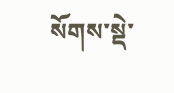སོགས་སྡེ་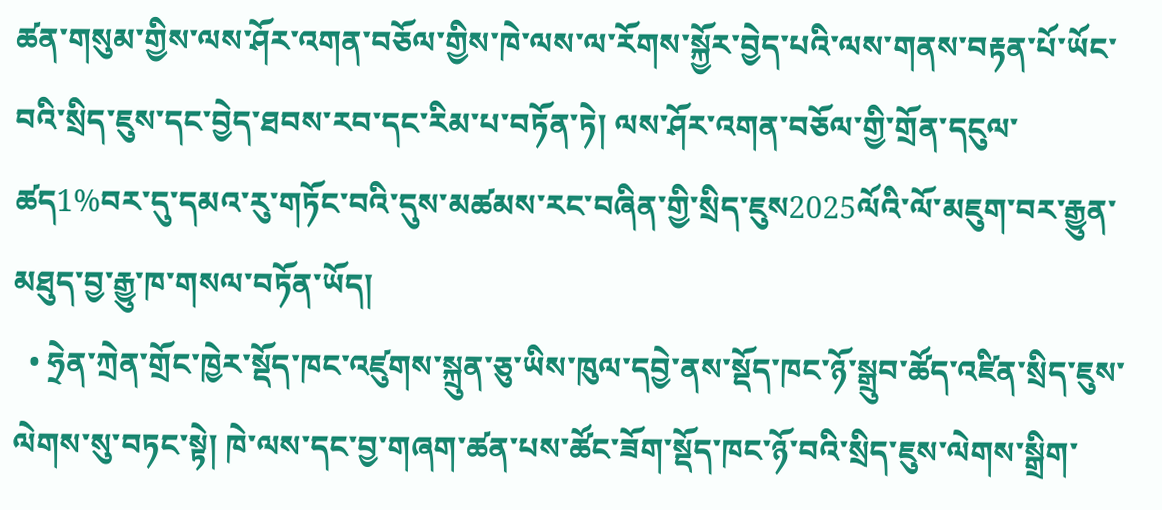ཚན་གསུམ་གྱིས་ལས་ཤོར་འགན་བཅོལ་གྱིས་ཁེ་ལས་ལ་རོགས་སྐྱོར་བྱེད་པའི་ལས་གནས་བརྟན་པོ་ཡོང་བའི་སྲིད་ཇུས་དང་བྱེད་ཐབས་རབ་དང་རིམ་པ་བཏོན་ཏེ། ལས་ཤོར་འགན་བཅོལ་གྱི་གྲོན་དངུལ་ཚད1%བར་དུ་དམའ་རུ་གཏོང་བའི་དུས་མཚམས་རང་བཞིན་གྱི་སྲིད་ཇུས2025ལོའི་ལོ་མཇུག་བར་རྒྱུན་མཐུད་བྱ་རྒྱུ་ཁ་གསལ་བཏོན་ཡོད།
  • ཧྲེན་ཀྲེན་གྲོང་ཁྱེར་སྡོད་ཁང་འཛུགས་སྐྲུན་ཅུ་ཡིས་ཁུལ་དབྱེ་ནས་སྡོད་ཁང་ཉོ་སྒྲུབ་ཚོད་འཛིན་སྲིད་ཇུས་ལེགས་སུ་བཏང་སྟེ། ཁེ་ལས་དང་བྱ་གཞག་ཚན་པས་ཚོང་ཟོག་སྡོད་ཁང་ཉོ་བའི་སྲིད་ཇུས་ལེགས་སྒྲིག་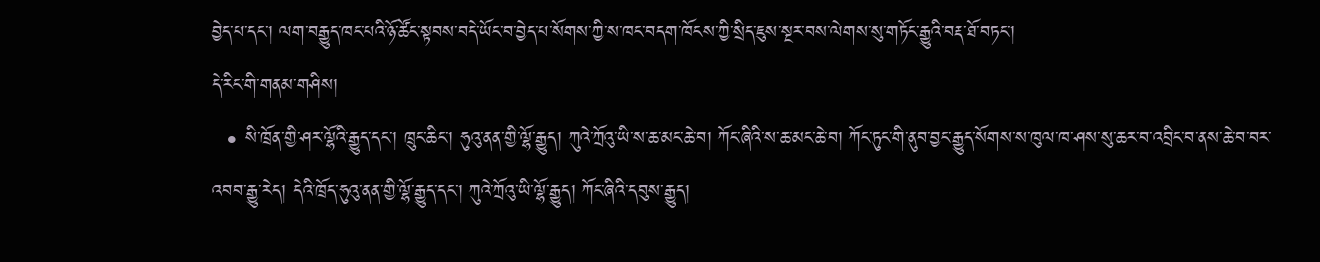བྱེད་པ་དང་། ལག་བརྒྱུད་ཁང་པའི་ཉོ་ཚོང་སྟབས་བདེ་ཡོང་བ་བྱེད་པ་སོགས་ཀྱི་ས་ཁང་བདག་ཁོངས་ཀྱི་སྲིད་ཇུས་སྔར་བས་ལེགས་སུ་གཏོང་རྒྱུའི་བརྡ་ཐོ་བཏང་།
དེ་རིང་གི་གནམ་གཤིས།
  • སི་ཁྲོན་གྱི་ཤར་ལྷོའི་རྒྱུད་དང་། ཁྲུང་ཆིང་། ཧུའུ་ནན་གྱི་ལྷོ་རྒྱུད། ཀུའེ་ཀྲོའུ་ཡི་ས་ཆ་མང་ཆེ་བ། ཀོང་ཞིའི་ས་ཆ་མང་ཆེ་བ། ཀོང་ཏུང་གི་ནུབ་བྱང་རྒྱུད་སོགས་ས་ཁུལ་ཁ་ཤས་སུ་ཆར་བ་འབྲིང་བ་ནས་ཆེ་བ་བར་འབབ་རྒྱུ་རེད། དེའི་ཁྲོད་ཧུའུ་ནན་གྱི་ལྷོ་རྒྱུད་དང་། ཀུའེ་ཀྲོའུ་ཡི་ལྷོ་རྒྱུད། ཀོང་ཞིའི་དབུས་རྒྱུད།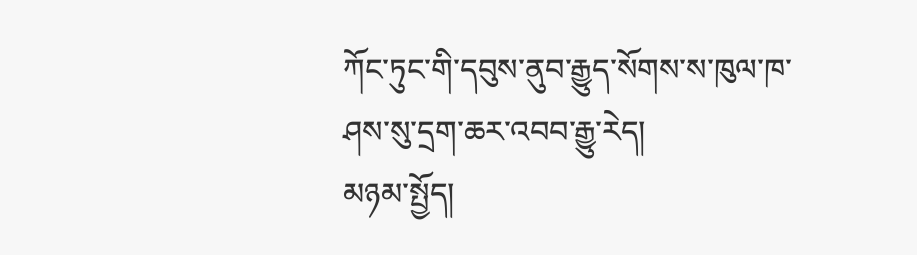ཀོང་ཏུང་གི་དབུས་ནུབ་རྒྱུད་སོགས་ས་ཁུལ་ཁ་ཤས་སུ་དྲག་ཆར་འབབ་རྒྱུ་རེད།
མཉམ་སྤྱོད།